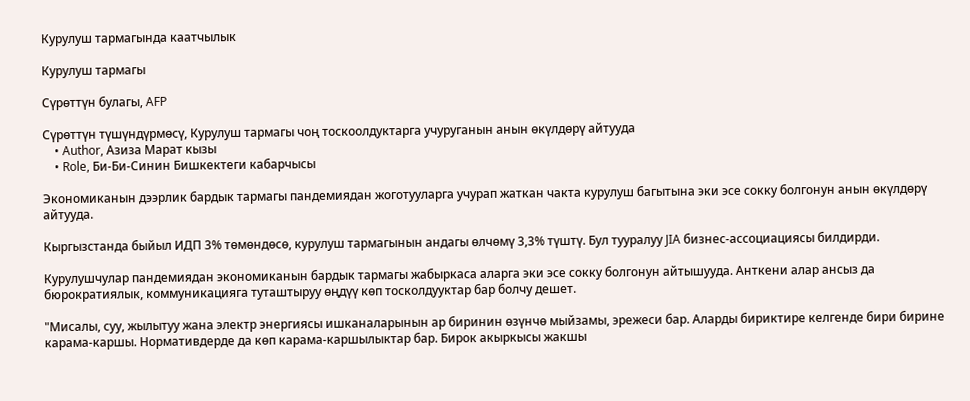Курулуш тармагында каатчылык

Курулуш тармагы

Сүрөттүн булагы, AFP

Сүрөттүн түшүндүрмөсү, Курулуш тармагы чоң тоскоолдуктарга учуруганын анын өкүлдөрү айтууда
    • Author, Азиза Марат кызы
    • Role, Би-Би-Синин Бишкектеги кабарчысы

Экономиканын дээрлик бардык тармагы пандемиядан жоготууларга учурап жаткан чакта курулуш багытына эки эсе сокку болгонун анын өкүлдөрү айтууда.

Кыргызстанда быйыл ИДП 3% төмөндөсө, курулуш тармагынын андагы өлчөмү 3,3% түштү. Бул тууралуу JIA бизнес-ассоциациясы билдирди.

Курулушчулар пандемиядан экономиканын бардык тармагы жабыркаса аларга эки эсе сокку болгонун айтышууда. Анткени алар ансыз да бюрократиялык, коммуникацияга туташтыруу өңдүү көп тосколдууктар бар болчу дешет.

"Мисалы, суу, жылытуу жана электр энергиясы ишканаларынын ар биринин өзүнчө мыйзамы, эрежеси бар. Аларды бириктире келгенде бири бирине карама-каршы. Нормативдерде да көп карама-каршылыктар бар. Бирок акыркысы жакшы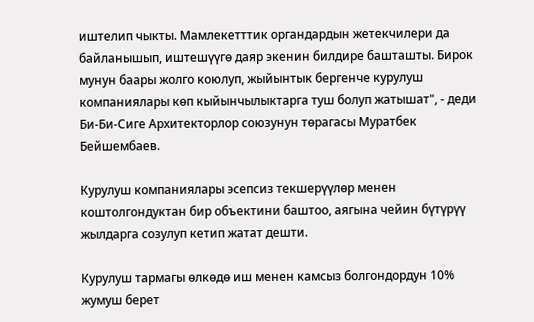иштелип чыкты. Мамлекетттик органдардын жетекчилери да байланышып, иштешүүгө даяр экенин билдире башташты. Бирок мунун баары жолго коюлуп, жыйынтык бергенче курулуш компаниялары көп кыйынчылыктарга туш болуп жатышат", - деди Би-Би-Сиге Архитекторлор союзунун төрагасы Муратбек Бейшембаев.

Курулуш компаниялары эсепсиз текшерүүлөр менен коштолгондуктан бир объектини баштоо, аягына чейин бүтүрүү жылдарга созулуп кетип жатат дешти.

Курулуш тармагы өлкөдө иш менен камсыз болгондордун 10% жумуш берет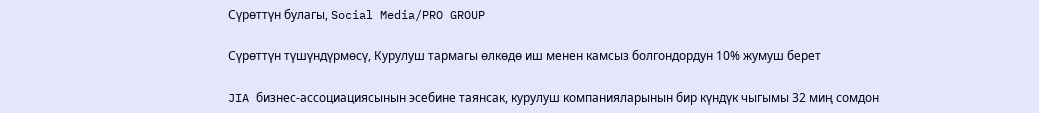Сүрөттүн булагы, Social Media/PRO GROUP

Сүрөттүн түшүндүрмөсү, Курулуш тармагы өлкөдө иш менен камсыз болгондордун 10% жумуш берет

JIA бизнес-ассоциациясынын эсебине таянсак, курулуш компанияларынын бир күндүк чыгымы 32 миң сомдон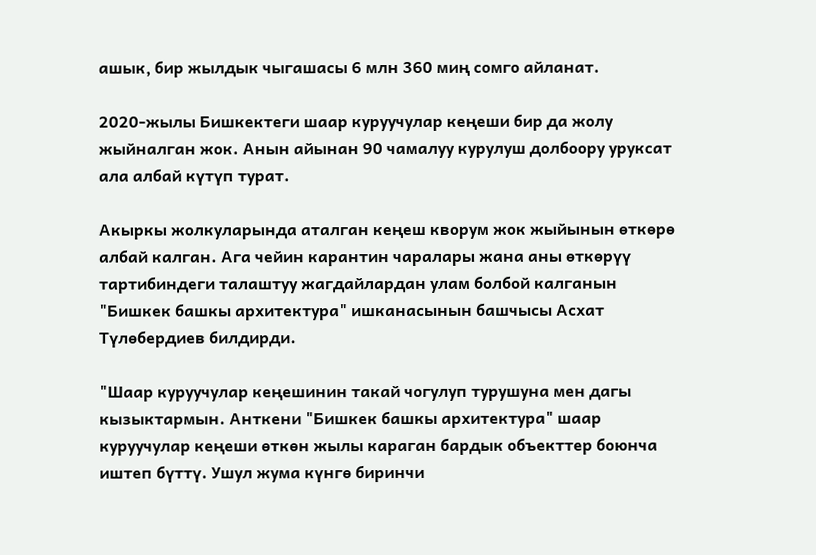ашык, бир жылдык чыгашасы 6 млн 360 миң сомго айланат.

2020-жылы Бишкектеги шаар куруучулар кеңеши бир да жолу жыйналган жок. Анын айынан 90 чамалуу курулуш долбоору уруксат ала албай күтүп турат.

Акыркы жолкуларында аталган кеңеш кворум жок жыйынын өткөрө албай калган. Ага чейин карантин чаралары жана аны өткөрүү тартибиндеги талаштуу жагдайлардан улам болбой калганын "Бишкек башкы архитектура" ишканасынын башчысы Асхат Түлөбердиев билдирди.

"Шаар куруучулар кеңешинин такай чогулуп турушуна мен дагы кызыктармын. Анткени "Бишкек башкы архитектура" шаар куруучулар кеңеши өткөн жылы караган бардык объекттер боюнча иштеп бүттү. Ушул жума күнгө биринчи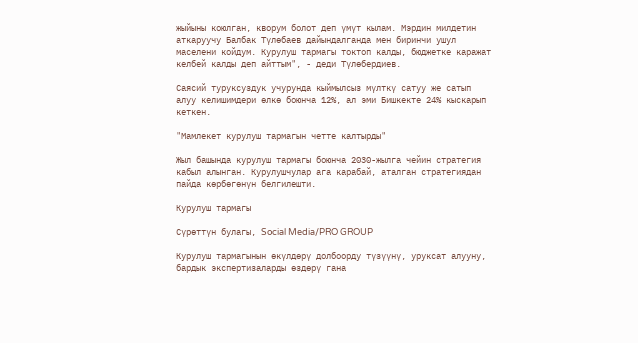жыйыны коюлган, кворум болот деп үмүт кылам. Мэрдин милдетин аткаруучу Балбак Түлөбаев дайындалганда мен биринчи ушул маселени койдум. Курулуш тармагы токтоп калды, бюджетке каражат келбей калды деп айттым", - деди Түлөбердиев.

Саясий туруксуздук учурунда кыймылсыз мүлткү сатуу же сатып алуу келишимдери өлкө боюнча 12%, ал эми Бишкекте 24% кыскарып кеткен.

"Мамлекет курулуш тармагын четте калтырды"

Жыл башында курулуш тармагы боюнча 2030-жылга чейин стратегия кабыл алынган. Курулушчулар ага карабай, аталган стратегиядан пайда көрбөгөнүн белгилешти.

Курулуш тармагы

Сүрөттүн булагы, Social Media/PRO GROUP

Курулуш тармагынын өкүлдөрү долбоорду түзүүнү, уруксат алууну, бардык экспертизаларды өздөрү гана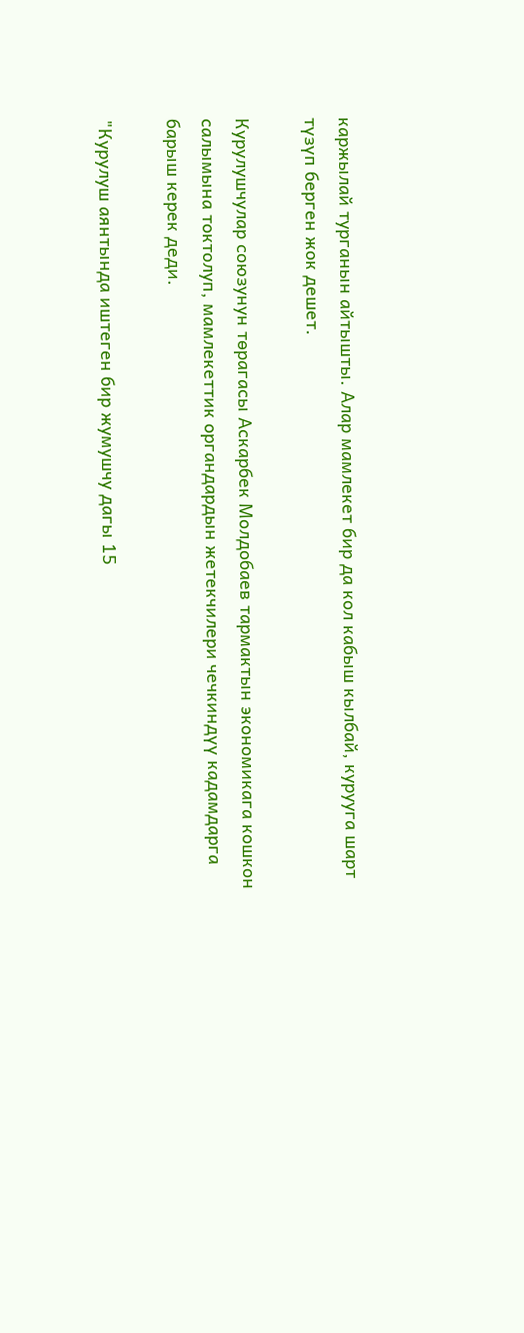каржылай турганын айтышты. Алар мамлекет бир да кол кабыш кылбай, курууга шарт түзүп берген жок дешет.

Курулушчулар союзунун төрагасы Аскарбек Молдобаев тармактын экономикага кошкон салымына токтолуп, мамлекеттик органдардын жетекчилери чечкиндүү кадамдарга барыш керек деди.

"Курулуш аянтында иштеген бир жумушчу дагы 15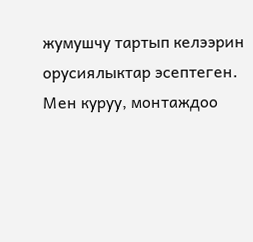жумушчу тартып келээрин орусиялыктар эсептеген. Мен куруу, монтаждоо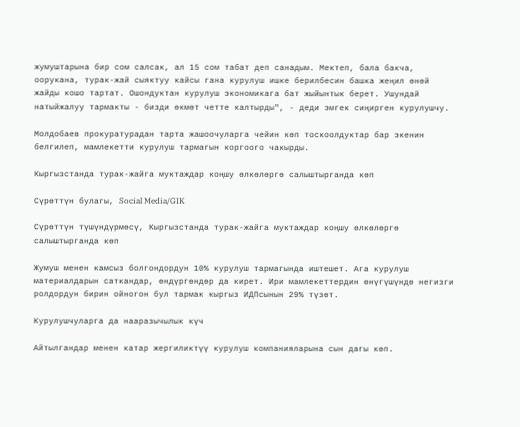жумуштарына бир сом салсак, ал 15 сом табат деп санадым. Мектеп, бала бакча, оорукана, турак-жай сыяктуу кайсы гана курулуш ишке берилбесин башка жеңил өнөй жайды кошо тартат. Ошондуктан курулуш экономикага бат жыйынтык берет. Ушундай натыйжалуу тармакты - бизди өкмөт четте калтырды", - деди эмгек сиңирген курулушчу.

Молдобаев прокуратурадан тарта жашоочуларга чейин көп тоскоолдуктар бар экенин белгилеп, мамлекетти курулуш тармагын коргоого чакырды.

Кыргызстанда турак-жайга муктаждар коңшу өлкөлөргө салыштырганда көп

Сүрөттүн булагы, Social Media/GIK

Сүрөттүн түшүндүрмөсү, Кыргызстанда турак-жайга муктаждар коңшу өлкөлөргө салыштырганда көп

Жумуш менен камсыз болгондордун 10% курулуш тармагында иштешет. Ага курулуш материалдарын саткандар, өндүргөндөр да кирет. Ири мамлекеттердин өнүгүшүндө негизги ролдордун бирин ойногон бул тармак кыргыз ИДПсынын 29% түзөт.

Курулушчуларга да нааразычылык күч

Айтылгандар менен катар жергиликтүү курулуш компанияларына сын дагы көп.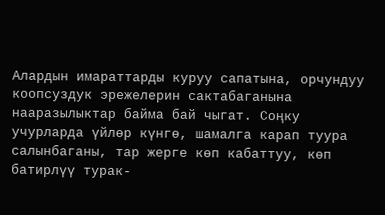Алардын имараттарды куруу сапатына, орчундуу коопсуздук эрежелерин сактабаганына нааразылыктар байма бай чыгат. Соңку учурларда үйлөр күнгө, шамалга карап туура салынбаганы, тар жерге көп кабаттуу, көп батирлүү турак-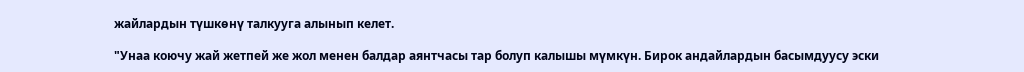жайлардын түшкөнү талкууга алынып келет.

"Унаа коючу жай жетпей же жол менен балдар аянтчасы тар болуп калышы мүмкүн. Бирок андайлардын басымдуусу эски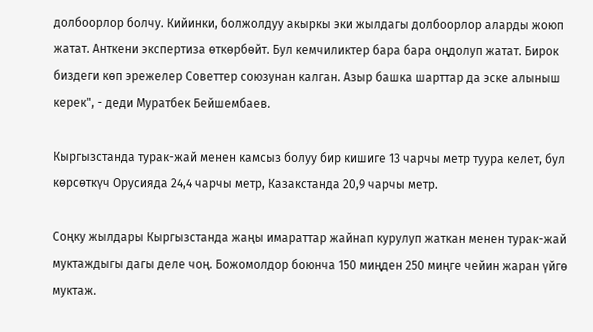долбоорлор болчу. Кийинки, болжолдуу акыркы эки жылдагы долбоорлор аларды жоюп жатат. Анткени экспертиза өткөрбөйт. Бул кемчиликтер бара бара оңдолуп жатат. Бирок биздеги көп эрежелер Советтер союзунан калган. Азыр башка шарттар да эске алыныш керек", - деди Муратбек Бейшембаев.

Кыргызстанда турак-жай менен камсыз болуу бир кишиге 13 чарчы метр туура келет, бул көрсөткүч Орусияда 24,4 чарчы метр, Казакстанда 20,9 чарчы метр.

Соңку жылдары Кыргызстанда жаңы имараттар жайнап курулуп жаткан менен турак-жай муктаждыгы дагы деле чоң. Божомолдор боюнча 150 миңден 250 миңге чейин жаран үйгө муктаж.